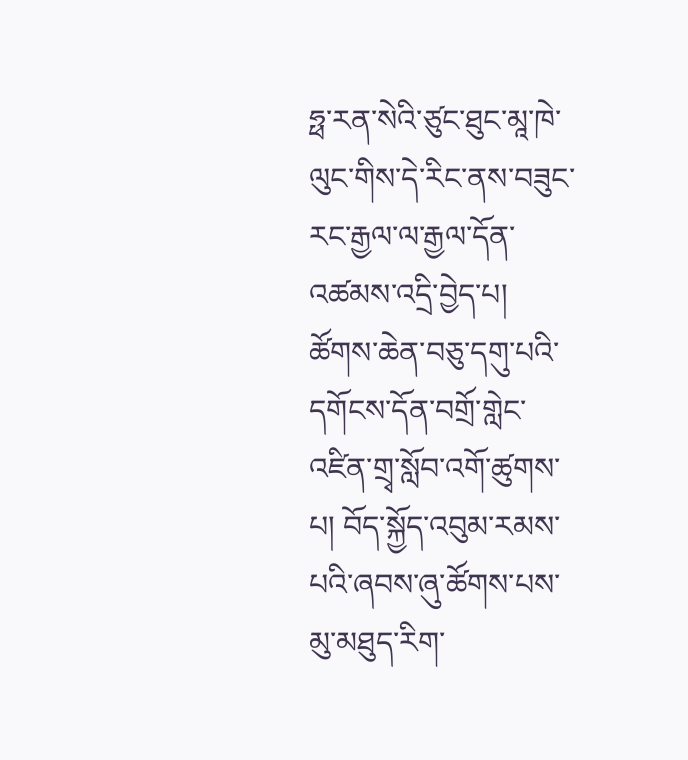ཧྥ་རན་སེའི་ཙུང་ཐུང་མཱ་ཁེ་ལུང་གིས་དེ་རིང་ནས་བཟུང་རང་རྒྱལ་ལ་རྒྱལ་དོན་འཚམས་འདྲི་བྱེད་པ། ཚོགས་ཆེན་བཅུ་དགུ་པའི་དགོངས་དོན་བགྲོ་གླེང་འཛིན་གྲྭ་སློབ་འགོ་ཚུགས་པ། བོད་སྐྱོད་འབུམ་རམས་པའི་ཞབས་ཞུ་ཚོགས་པས་མུ་མཐུད་རིག་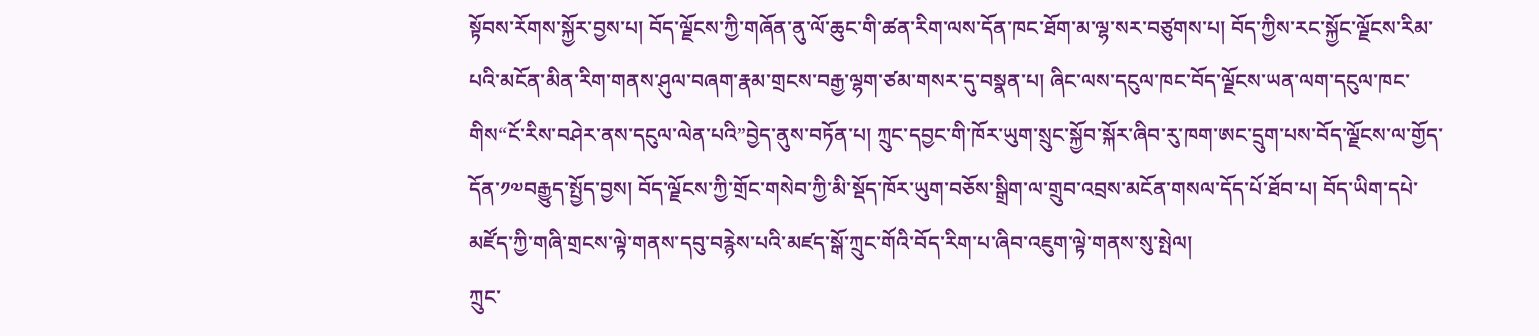སྟོབས་རོགས་སྐྱོར་བྱས་པ། བོད་ལྗོངས་ཀྱི་གཞོན་ནུ་ལོ་ཆུང་གི་ཚན་རིག་ལས་དོན་ཁང་ཐོག་མ་ལྷ་སར་བཙུགས་པ། བོད་ཀྱིས་རང་སྐྱོང་ལྗོངས་རིམ་པའི་མངོན་མིན་རིག་གནས་ཤུལ་བཞག་རྣམ་གྲངས་བརྒྱ་ལྷག་ཙམ་གསར་དུ་བསྣན་པ། ཞིང་ལས་དངུལ་ཁང་བོད་ལྗོངས་ཡན་ལག་དངུལ་ཁང་གིས“ངོ་རིས་བཤེར་ནས་དངུལ་ལེན་པའི”བྱེད་ནུས་བཏོན་པ། ཀྲུང་དབྱང་གི་ཁོར་ཡུག་སྲུང་སྐྱོབ་སྐོར་ཞིབ་རུ་ཁག་ཨང་དྲུག་པས་བོད་ལྗོངས་ལ་གྱོད་དོན་༡༧བརྒྱུད་སྤྱོད་བྱས། བོད་ལྗོངས་ཀྱི་གྲོང་གསེབ་ཀྱི་མི་སྡོད་ཁོར་ཡུག་བཅོས་སྒྲིག་ལ་གྲུབ་འབྲས་མངོན་གསལ་དོད་པོ་ཐོབ་པ། བོད་ཡིག་དཔེ་མཛོད་ཀྱི་གཞི་གྲངས་ལྟེ་གནས་དབུ་བརྙེས་པའི་མཛད་སྒོ་ཀྲུང་གོའི་བོད་རིག་པ་ཞིབ་འཇུག་ལྟེ་གནས་སུ་སྤེལ།
ཀྲུང་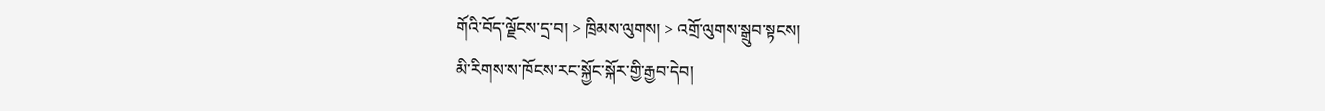གོའི་བོད་ལྗོངས་དྲ་བ། > ཁྲིམས་ལུགས། > འགྲོ་ལུགས་སྒྲུབ་སྟངས།
མི་རིགས་ས་ཁོངས་རང་སྐྱོང་སྐོར་གྱི་རྒྱབ་དེབ།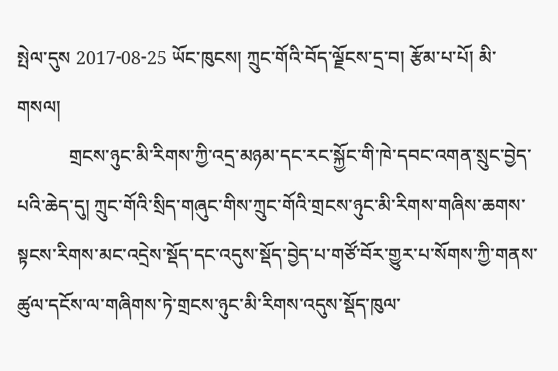སྤེལ་དུས 2017-08-25 ཡོང་ཁུངས། ཀྲུང་གོའི་བོད་ལྗོངས་དྲ་བ། རྩོམ་པ་པོ། མི་གསལ།
           གྲངས་ཉུང་མི་རིགས་ཀྱི་འདྲ་མཉམ་དང་རང་སྐྱོང་གི་ཁེ་དབང་འགན་སྲུང་བྱེད་པའི་ཆེད་དུ། ཀྲུང་གོའི་སྲིད་གཞུང་གིས་ཀྲུང་གོའི་གྲངས་ཉུང་མི་རིགས་གཞིས་ཆགས་སྟངས་རིགས་མང་འདྲེས་སྡོད་དང་འདུས་སྡོད་བྱེད་པ་གཙོ་བོར་གྱུར་པ་སོགས་ཀྱི་གནས་ཚུལ་དངོས་ལ་གཞིགས་ཏེ་གྲངས་ཉུང་མི་རིགས་འདུས་སྡོད་ཁུལ་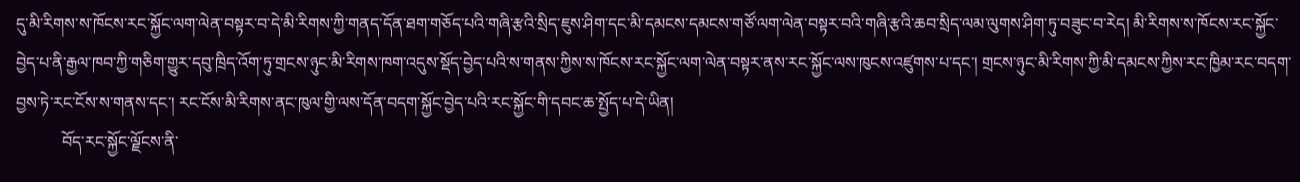དུ་མི་རིགས་ས་ཁོངས་རང་སྐྱོང་ལག་ལེན་བསྟར་བ་དེ་མི་རིགས་ཀྱི་གནད་དོན་ཐག་གཅོད་པའི་གཞི་རྩའི་སྲིད་ཇུས་ཤིག་དང་མི་དམངས་དམངས་གཙོ་ལག་ལེན་བསྟར་བའི་གཞི་རྩའི་ཆབ་སྲིད་ལམ་ལུགས་ཤིག་ཏུ་བཟུང་བ་རེད། མི་རིགས་ས་ཁོངས་རང་སྐྱོང་བྱེད་པ་ནི་རྒྱལ་ཁབ་ཀྱི་གཅིག་གྱུར་དབུ་ཁྲིད་འོག་ཏུ་གྲངས་ཉུང་མི་རིགས་ཁག་འདུས་སྡོད་བྱེད་པའི་ས་གནས་ཀྱིས་ས་ཁོངས་རང་སྐྱོང་ལག་ལེན་བསྟར་ནས་རང་སྐྱོང་ལས་ཁུངས་འཛུགས་པ་དང་། གྲངས་ཉུང་མི་རིགས་ཀྱི་མི་དམངས་ཀྱིས་རང་ཁྱིམ་རང་བདག་བྱས་ཏེ་རང་ངོས་ས་གནས་དང་། རང་ངོས་མི་རིགས་ནང་ཁུལ་གྱི་ལས་དོན་བདག་སྐྱོང་བྱེད་པའི་རང་སྐྱོང་གི་དབང་ཆ་སྤྱོད་པ་དེ་ཡིན།
           བོད་རང་སྐྱོང་ལྗོངས་ནི་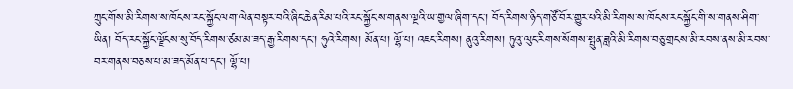ཀྲུང་གོས་མི་རིགས་ས་ཁོངས་རང་སྐྱོང་ལག་ལེན་བསྟར་བའི་ཞིང་ཆེན་རིམ་པའི་རང་སྐྱོང་ས་གནས་ལྔའི་ཡ་གྱལ་ཞིག་དང་། བོད་རིགས་ཉིད་གཙོ་བོར་གྱུར་པའི་མི་རིགས་ས་ཁོངས་རང་སྐྱོང་གི་ས་གནས་ཤིག་ཡིན། བོད་རང་སྐྱོང་ལྗོངས་སུ་བོད་རིགས་ཙམ་མ་ཟད་རྒྱ་རིགས་དང་། ཧུའེ་རིགས། མོན་པ། ལྷོ་པ། འཇང་རིགས། ནུའུ་རིགས། ཏུའུ་ལུང་རིགས་སོགས་སྤུན་ཟླའི་མི་རིགས་བཅུ་གྲངས་མི་རབས་ནས་མི་རབས་བར་གནས་བཅས་པ་མ་ཟད་མོན་པ་དང་། ལྷོ་པ།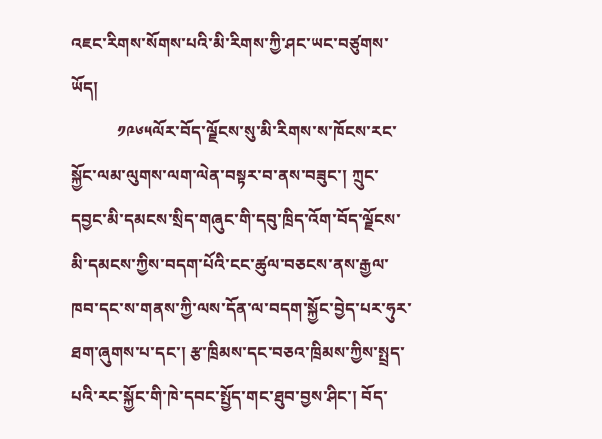འཇང་རིགས་སོགས་པའི་མི་རིགས་ཀྱི་ཤང་ཡང་བཙུགས་ཡོད།
           ༡༩༦༥ལོར་བོད་ལྗོངས་སུ་མི་རིགས་ས་ཁོངས་རང་སྐྱོང་ལམ་ལུགས་ལག་ལེན་བསྟར་བ་ནས་བཟུང་། ཀྲུང་དབྱང་མི་དམངས་སྲིད་གཞུང་གི་དབུ་ཁྲིད་འོག་བོད་ལྗོངས་མི་དམངས་ཀྱིས་བདག་པོའི་ངང་ཚུལ་བཅངས་ནས་རྒྱལ་ཁབ་དང་ས་གནས་ཀྱི་ལས་དོན་ལ་བདག་སྐྱོང་བྱེད་པར་ཧུར་ཐག་ཞུགས་པ་དང་། རྩ་ཁྲིམས་དང་བཅའ་ཁྲིམས་ཀྱིས་སྤྲད་པའི་རང་སྐྱོང་གི་ཁེ་དབང་སྤྱོད་གང་ཐུབ་བྱས་ཤིང་། བོད་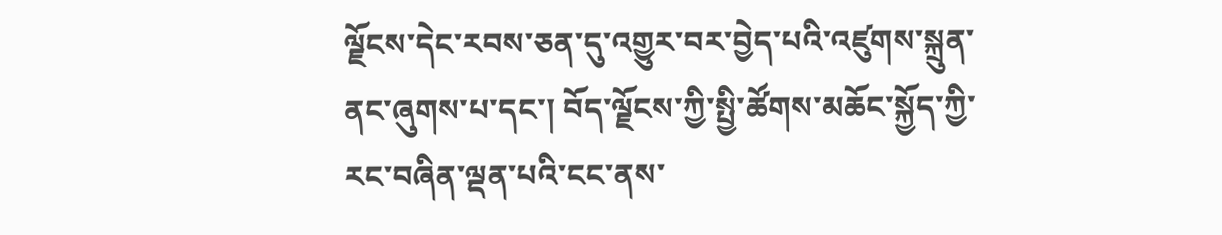ལྗོངས་དེང་རབས་ཅན་དུ་འགྱུར་བར་བྱེད་པའི་འཛུགས་སྐྲུན་ནང་ཞུགས་པ་དང་། བོད་ལྗོངས་ཀྱི་སྤྱི་ཚོགས་མཆོང་སྐྱོད་ཀྱི་རང་བཞིན་ལྡན་པའི་ངང་ནས་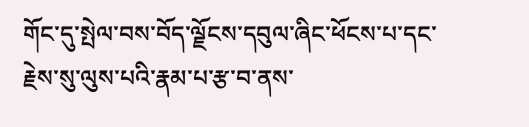གོང་དུ་སྤེལ་བས་བོད་ལྗོངས་དབུལ་ཞིང་ཕོངས་པ་དང་རྗེས་སུ་ལུས་པའི་རྣམ་པ་རྩ་བ་ནས་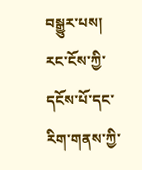བསྒྱུར་པས། རང་ངོས་ཀྱི་དངོས་པོ་དང་རིག་གནས་ཀྱི་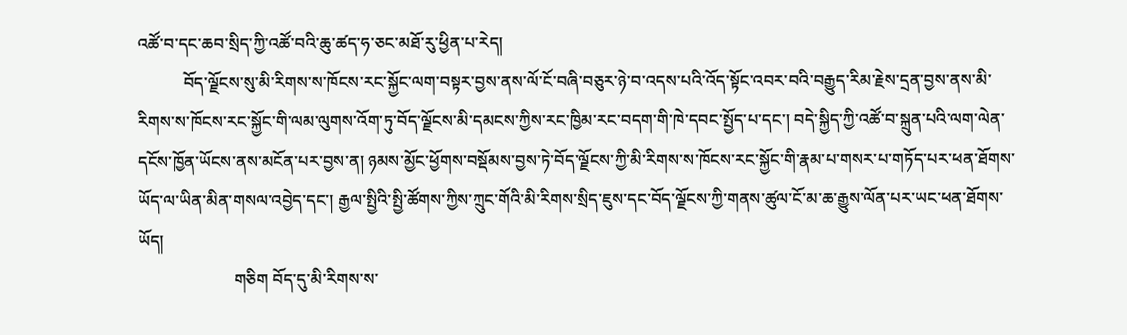འཚོ་བ་དང་ཆབ་སྲིད་ཀྱི་འཚོ་བའི་ཆུ་ཚད་ཧ་ཅང་མཐོ་རུ་ཕྱིན་པ་རེད།
           བོད་ལྗོངས་སུ་མི་རིགས་ས་ཁོངས་རང་སྐྱོང་ལག་བསྟར་བྱས་ནས་ལོ་ངོ་བཞི་བཅུར་ཉེ་བ་འདས་པའི་འོད་སྟོང་འབར་བའི་བརྒྱུད་རིམ་རྗེས་དྲན་བྱས་ནས་མི་རིགས་ས་ཁོངས་རང་སྐྱོང་གི་ལམ་ལུགས་འོག་ཏུ་བོད་ལྗོངས་མི་དམངས་ཀྱིས་རང་ཁྱིམ་རང་བདག་གི་ཁེ་དབང་སྤྱོད་པ་དང་། བདེ་སྐྱིད་ཀྱི་འཚོ་བ་སྐྲུན་པའི་ལག་ལེན་དངོས་ཁྱོན་ཡོངས་ནས་མངོན་པར་བྱས་ན། ཉམས་མྱོང་ཕྱོགས་བསྡོམས་བྱས་ཏེ་བོད་ལྗོངས་ཀྱི་མི་རིགས་ས་ཁོངས་རང་སྐྱོང་གི་རྣམ་པ་གསར་པ་གཏོད་པར་ཕན་ཐོགས་ཡོད་ལ་ཡིན་མིན་གསལ་འབྱེད་དང་། རྒྱལ་སྤྱིའི་སྤྱི་ཚོགས་ཀྱིས་ཀྲུང་གོའི་མི་རིགས་སྲིད་ཇུས་དང་བོད་ལྗོངས་ཀྱི་གནས་ཚུལ་ངོ་མ་ཆ་རྒྱུས་ལོན་པར་ཡང་ཕན་ཐོགས་ཡོད།
                       གཅིག བོད་དུ་མི་རིགས་ས་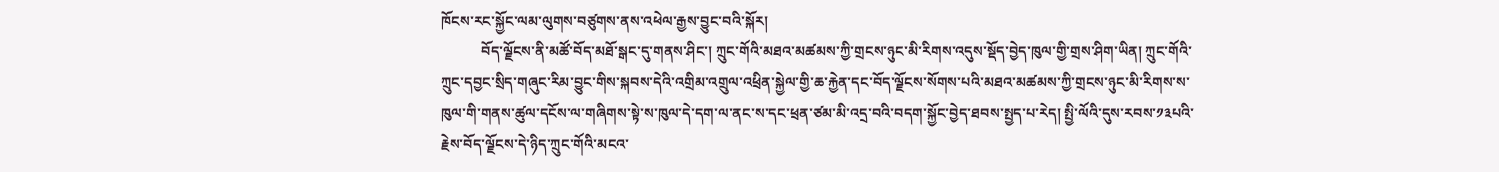ཁོངས་རང་སྐྱོང་ལམ་ལུགས་བཙུགས་ནས་འཕེལ་རྒྱས་བྱུང་བའི་སྐོར།
           བོད་ལྗོངས་ནི་མཚོ་བོད་མཐོ་སྒང་དུ་གནས་ཤིང་། ཀྲུང་གོའི་མཐའ་མཚམས་ཀྱི་གྲངས་ཉུང་མི་རིགས་འདུས་སྡོད་བྱེད་ཁུལ་གྱི་གྲས་ཤིག་ཡིན། ཀྲུང་གོའི་ཀྲུང་དབྱང་སྲིད་གཞུང་རིམ་བྱུང་གིས་སྐབས་དེའི་འགྲིམ་འགྲུལ་འཕྲིན་སྐྱེལ་གྱི་ཆ་རྐྱེན་དང་བོད་ལྗོངས་སོགས་པའི་མཐའ་མཚམས་ཀྱི་གྲངས་ཉུང་མི་རིགས་ས་ཁུལ་གི་གནས་ཚུལ་དངོས་ལ་གཞིགས་སྟེ་ས་ཁུལ་དེ་དག་ལ་ནང་ས་དང་ཕྲན་ཙམ་མི་འདྲ་བའི་བདག་སྐྱོང་བྱེད་ཐབས་སྤྱད་པ་རེད། སྤྱི་ལོའི་དུས་རབས་༡༣པའི་རྗེས་བོད་ལྗོངས་དེ་ཉིད་ཀྲུང་གོའི་མངའ་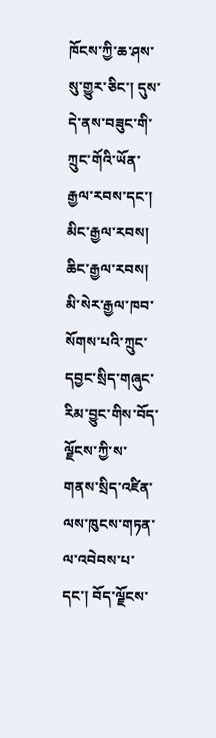ཁོངས་ཀྱི་ཆ་ཤས་སུ་གྱུར་ཅིང་། དུས་དེ་ནས་བཟུང་གི་ཀྲུང་གོའི་ཡོན་རྒྱལ་རབས་དང་། མིང་རྒྱལ་རབས། ཆིང་རྒྱལ་རབས། མི་སེར་རྒྱལ་ཁབ་སོགས་པའི་ཀྲུང་དབྱང་སྲིད་གཞུང་རིམ་བྱུང་གིས་བོད་ལྗོངས་ཀྱི་ས་གནས་སྲིད་འཛིན་ལས་ཁུངས་གཏན་ལ་འབེབས་པ་དང་། བོད་ལྗོངས་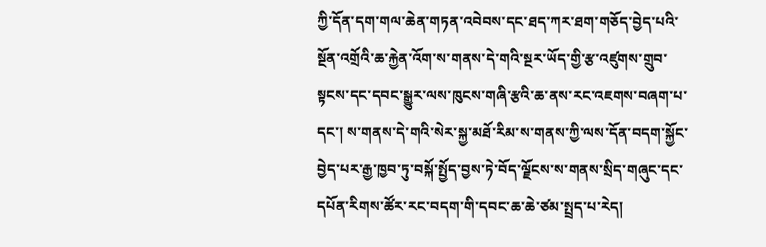ཀྱི་དོན་དག་གལ་ཆེན་གཏན་འབེབས་དང་ཐད་ཀར་ཐག་གཅོད་བྱེད་པའི་སྔོན་འགྲོའི་ཆ་རྐྱེན་འོག་ས་གནས་དེ་གའི་སྔར་ཡོད་གྱི་རྩ་འཛུགས་གྲུབ་སྟངས་དང་དབང་སྒྱུར་ལས་ཁུངས་གཞི་རྩའི་ཆ་ནས་རང་འཇགས་བཞག་པ་དང་། ས་གནས་དེ་གའི་སེར་སྐྱ་མཐོ་རིམ་ས་གནས་ཀྱི་ལས་དོན་བདག་སྐྱོང་བྱེད་པར་རྒྱ་ཁྱབ་ཏུ་བསྐོ་སྤྱོད་བྱས་ཏེ་བོད་ལྗོངས་ས་གནས་སྲིད་གཞུང་དང་དཔོན་རིགས་ཚོར་རང་བདག་གི་དབང་ཆ་ཆེ་ཙམ་སྤྲད་པ་རེད།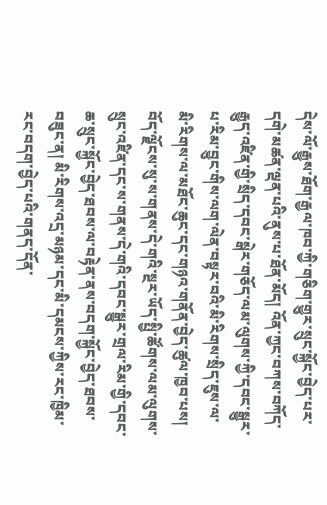དེས་ལོ་རྒྱུས་ཐོག་རྒྱལ་ཁབ་ཀྱི་གཅིག་གྱུར་སྲུང་སྐྱོང་བྱེད་པར་དགེ་མཚན་ལྡན་པའི་ནུས་པ་ཐོན་མོད། འོན་ཀྱང་བཀས་བཀོད་རྒྱུད་འཛིན་གྱི་སྲིད་དབང་སྒེར་གཅོད་ལམ་ལུགས་ཀྱི་དབང་སྒྱུར་པ་རིམ་བྱུང་གིས་ལག་ལེན་བསྟར་བའི་མི་རིགས་སྲིད་ཇུས་ལ་མི་རིགས་ལ་མཐོང་ཆུང་དང་གཉའ་གནོན་བྱེད་ཚུལ་ཁྱབ་པས། བོད་ལྗོངས་སུ་ས་གནས་དེ་གའི་སྔར་ཡོད་སྤྱི་ཚོགས་ལམ་ལུགས་སྲུང་འཛིན་དང་ས་གནས་དེ་གའི་དབང་སྒྱུར་གྲལ་རིམ་གྱི་དབང་ཆ་སྲུང་སྐྱོང་བྱེད་ཐབས་ལ་བརྟེན་ནས་བདག་སྐྱོང་བྱེད་ཐབས་བཟུང་ན། མི་རིགས་འདྲ་མཉམ་དང་མི་དམངས་ཀྱིས་རང་ཁྱིམ་རང་བདག་བྱེད་པའི་གནད་དོན་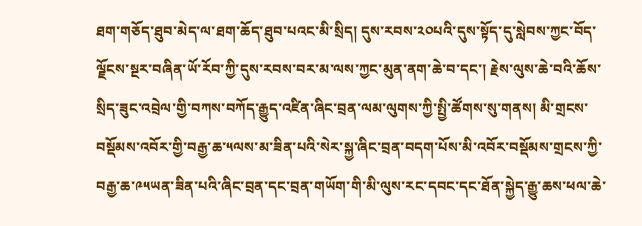ཐག་གཅོད་ཐུབ་མེད་ལ་ཐག་ཆོད་ཐུབ་པའང་མི་སྲིད། དུས་རབས་༢༠པའི་དུས་སྟོད་དུ་སླེབས་ཀྱང་བོད་ལྗོངས་སྔར་བཞིན་ཡོ་རོབ་ཀྱི་དུས་རབས་བར་མ་ལས་ཀྱང་མུན་ནག་ཆེ་བ་དང་། རྗེས་ལུས་ཆེ་བའི་ཆོས་སྲིད་ཟུང་འབྲེལ་གྱི་བཀས་བཀོད་རྒྱུད་འཛིན་ཞིང་བྲན་ལམ་ལུགས་ཀྱི་སྤྱི་ཚོགས་སུ་གནས། མི་གྲངས་བསྡོམས་འབོར་གྱི་བརྒྱ་ཆ་༥ལས་མ་ཟིན་པའི་སེར་སྐྱ་ཞིང་བྲན་བདག་པོས་མི་འབོར་བསྡོམས་གྲངས་ཀྱི་བརྒྱ་ཆ་༩༥ཡན་ཟིན་པའི་ཞིང་བྲན་དང་བྲན་གཡོག་གི་མི་ལུས་རང་དབང་དང་ཐོན་སྐྱེད་རྒྱུ་ཆས་ཕལ་ཆེ་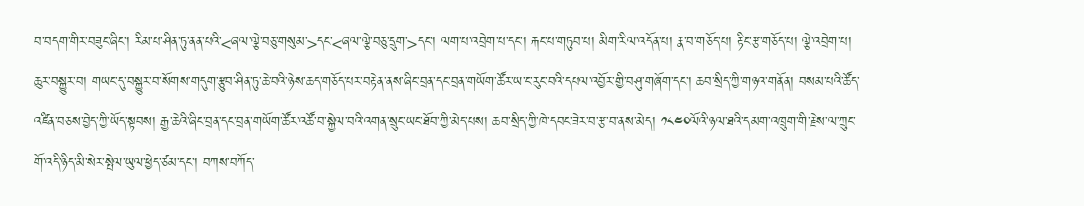བ་བདག་གིར་བཟུང་ཞིང་། རིམ་པ་ཤིན་ཏུ་ནན་པའི་<ཞལ་ལྕེ་བཅུ་གསུམ་>དང་<ཞལ་ལྕེ་བཅུ་དྲུག་>དང་། ལག་པ་འབྲེག་པ་དང་། རྐང་པ་གཏུབ་པ། མིག་རིལ་འདོན་པ། རྣ་བ་གཅོད་པ། རྟིང་རྩ་གཅོད་པ། ལྕེ་འབྲེག་པ། ཆུར་བསྐྱུར་བ། གཡང་དུ་བསྐྱུར་བ་སོགས་གདུག་རྩུབ་ཤིན་ཏུ་ཆེ་བའི་ཉེས་ཆད་གཅོད་པར་བརྟེན་ནས་ཞིང་བྲན་དང་བྲན་གཡོག་ཚོར་ཡ་ང་རུང་བའི་དཔལ་འབྱོར་གྱི་བཤུ་གཞོག་དང་། ཆབ་སྲིད་ཀྱི་གཉའ་གནོན། བསམ་པའི་ཚོད་འཛིན་བཅས་བྱེད་ཀྱི་ཡོད་སྟབས། རྒྱ་ཆེའི་ཞིང་བྲན་དང་བྲན་གཡོག་ཚོར་འཚོ་བ་སྐྱེལ་བའི་འགན་སྲུང་ཡང་ཐོབ་ཀྱི་མེད་པས། ཆབ་སྲིད་ཀྱི་ཁེ་དབང་ཟེར་བ་རྩ་བ་ནས་མེད། ༡༨༤༠ལོའི་ཉལ་ཐའི་དམག་འཁྲུག་གི་རྗེས་ལ་ཀྲུང་གོ་འདི་ཉིད་མི་སེར་སྤེལ་ཡུལ་ཕྱེད་ཙམ་དང་། བཀས་བཀོད་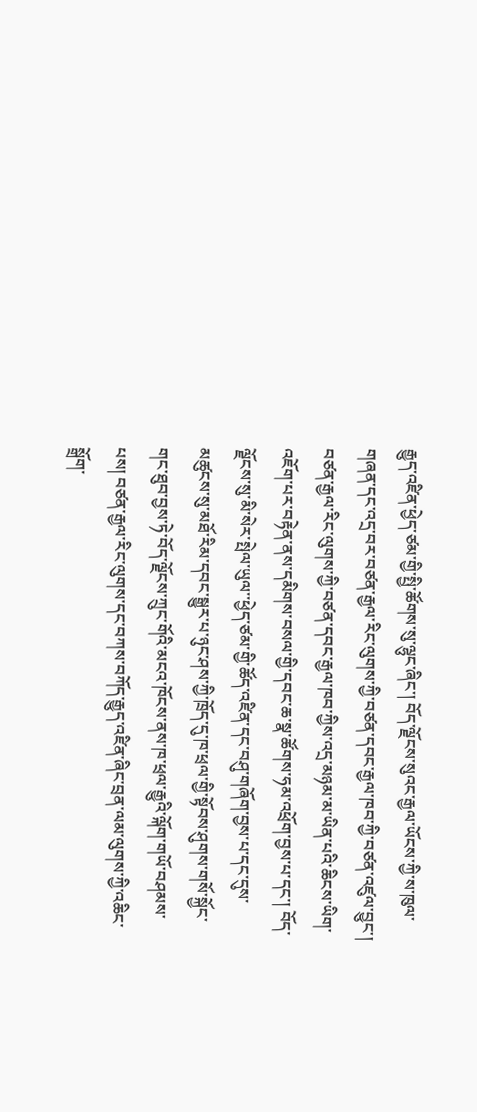རྒྱུད་འཛིན་ཕྱེད་ཙམ་གྱི་སྤྱི་ཚོགས་སུ་ལྷུང་ཞིང་། བོད་ལྗོངས་སུའང་རྒྱལ་ཡོངས་ཀྱི་ས་ཁུལ་གཞན་དང་འདྲ་བར་བཙན་རྒྱལ་རིང་ལུགས་ཀྱི་བཙན་དབང་རྒྱལ་ཁབ་ཀྱི་བཙན་འཛུལ་བྱུང་། བཙན་རྒྱལ་རིང་ལུགས་ཀྱི་བཙན་དབང་རྒྱལ་ཁབ་ཀྱིས་འདྲ་མཉམ་མ་ཡིན་པའི་ཆིངས་ཡིག་འཇོག་པར་བརྟེན་ནས་དམིགས་བསལ་གྱི་དབང་ཆ་སྣ་ཚོགས་ཧམ་འཕྲོག་བྱས་པ་དང་། བོད་ལྗོངས་སུ་མི་སེར་སྤེལ་ཡུལ་་ཕྱེད་ཙམ་གྱི་ཚོད་འཛིན་དང་བཤུ་གཞོག་བྱས་པ་དང་དུས་མཚུངས་སུ་མཐོ་རིམ་དབང་སྒྱུར་པ་ཉུང་ཤས་ཀྱི་ཁྲོད་དུ་ཁ་ཕྲལ་གྱི་སྟོབས་ཤུགས་གསོ་སྐྱོང་གང་ཐུབ་བྱས་ཏེ་བོད་ལྗོངས་ཀྲུང་གོའི་མངའ་ཁོངས་ནས་ཁ་ཕྲལ་རྒྱུའི་ལྐོག་གཡོ་བཤམས་པས། བཙན་རྒྱལ་རིང་ལུགས་དང་བཀས་བཀོད་རྒྱུད་འཛིན་ཞིང་བྲན་ལམ་ལུགས་ཀྱི་འཆིང་སྒྲོག་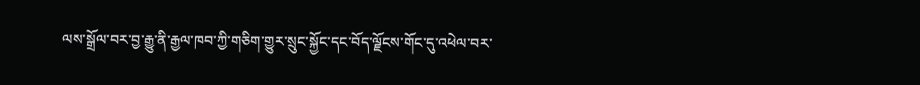ལས་སྒྲོལ་བར་བྱ་རྒྱུ་ནི་རྒྱལ་ཁབ་ཀྱི་གཅིག་གྱུར་སྲུང་སྐྱོང་དང་བོད་ལྗོངས་གོང་དུ་འཕེལ་བར་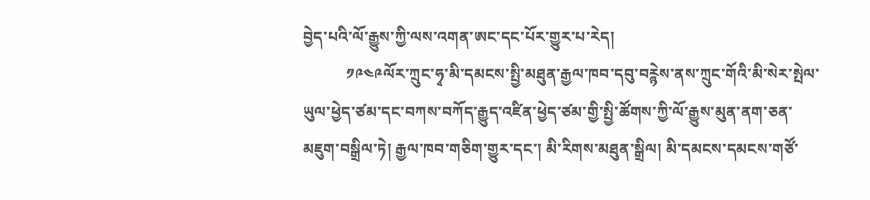བྱེད་པའི་ལོ་རྒྱུས་ཀྱི་ལས་འགན་ཨང་དང་པོར་གྱུར་པ་རེད།
           ༡༩༤༩ལོར་ཀྲུང་ཧྭ་མི་དམངས་སྤྱི་མཐུན་རྒྱལ་ཁབ་དབུ་བཪྙེས་ནས་ཀྲུང་གོའི་མི་སེར་སྤེལ་ཡུལ་ཕྱེད་ཙམ་དང་བཀས་བཀོད་རྒྱུད་འཛིན་ཕྱེད་ཙམ་གྱི་སྤྱི་ཚོགས་ཀྱི་ལོ་རྒྱུས་མུན་ནག་ཅན་མཇུག་བསྒྲིལ་ཏེ། རྒྱལ་ཁབ་གཅིག་གྱུར་དང་། མི་རིགས་མཐུན་སྒྲིལ། མི་དམངས་དམངས་གཙོ་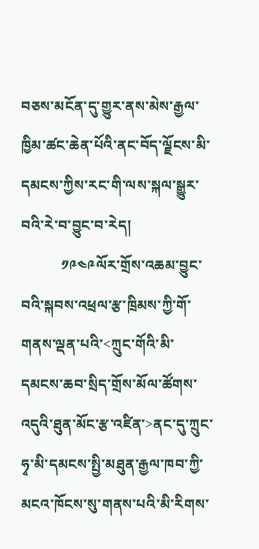བཅས་མངོན་དུ་གྱུར་ནས་མེས་རྒྱལ་ཁྱིམ་ཚང་ཆེན་པོའི་ནང་བོད་ལྗོངས་མི་དམངས་ཀྱིས་རང་གི་ལས་སྐལ་སྒྱུར་བའི་རེ་བ་བྱུང་བ་རེད།
           ༡༩༤༩ལོར་གྲོས་འཆམ་བྱུང་བའི་སྐབས་འཕྲལ་རྩ་ཁྲིམས་ཀྱི་གོ་གནས་ལྡན་པའི་<ཀྲུང་གོའི་མི་དམངས་ཆབ་སྲིད་གྲོས་མོལ་ཚོགས་འདུའི་ཐུན་མོང་རྩ་འཛིན་>ནང་དུ་ཀྲུང་ཧྭ་མི་དམངས་སྤྱི་མཐུན་རྒྱལ་ཁབ་ཀྱི་མངའ་ཁོངས་སུ་གནས་པའི་མི་རིགས་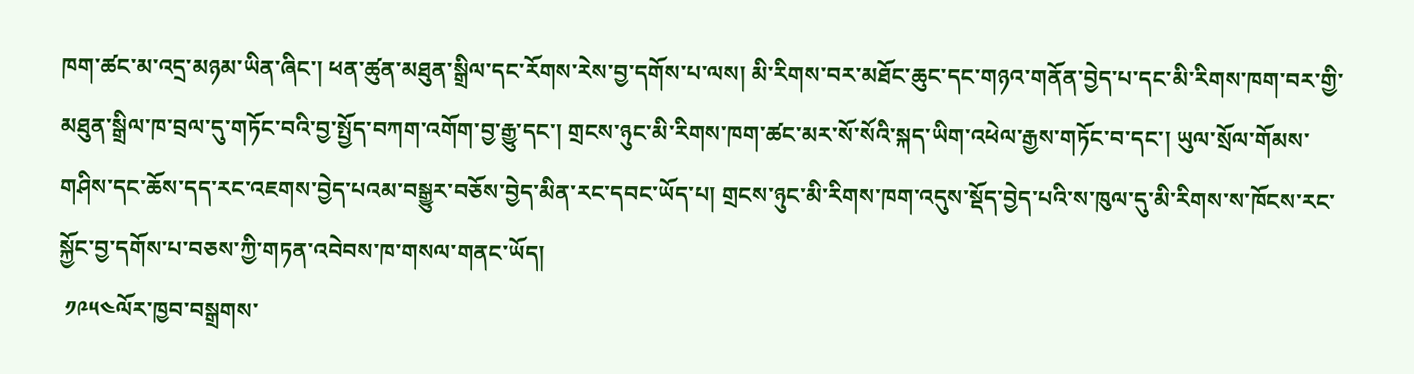ཁག་ཚང་མ་འདྲ་མཉམ་ཡིན་ཞིང་། ཕན་ཚུན་མཐུན་སྒྲིལ་དང་རོགས་རེས་བྱ་དགོས་པ་ལས། མི་རིགས་བར་མཐོང་ཆུང་དང་གཉའ་གནོན་བྱེད་པ་དང་མི་རིགས་ཁག་བར་གྱི་མཐུན་སྒྲིལ་ཁ་བྲལ་དུ་གཏོང་བའི་བྱ་སྤྱོད་བཀག་འགོག་བྱ་རྒྱུ་དང་། གྲངས་ཉུང་མི་རིགས་ཁག་ཚང་མར་སོ་སོའི་སྐད་ཡིག་འཕེལ་རྒྱས་གཏོང་བ་དང་། ཡུལ་སྲོལ་གོམས་གཤིས་དང་ཆོས་དད་རང་འཇགས་བྱེད་པའམ་བསྒྱུར་བཅོས་བྱེད་མིན་རང་དབང་ཡོད་པ། གྲངས་ཉུང་མི་རིགས་ཁག་འདུས་སྡོད་བྱེད་པའི་ས་ཁུལ་དུ་མི་རིགས་ས་ཁོངས་རང་སྐྱོང་བྱ་དགོས་པ་བཅས་ཀྱི་གཏན་འབེབས་ཁ་གསལ་གནང་ཡོད།
 ༡༩༥༤ལོར་ཁྱབ་བསྒྲགས་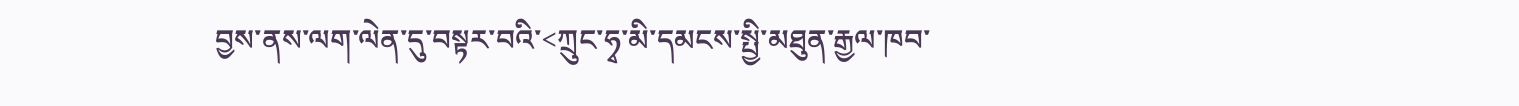བྱས་ནས་ལག་ལེན་དུ་བསྟར་བའི་<ཀྲུང་ཧྭ་མི་དམངས་སྤྱི་མཐུན་རྒྱལ་ཁབ་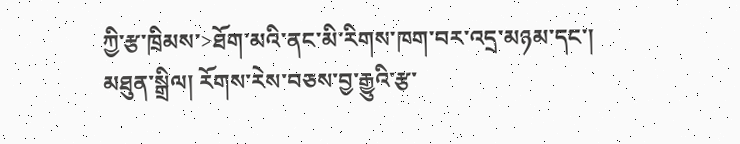ཀྱི་རྩ་ཁྲིམས་>ཐོག་མའི་ནང་མི་རིགས་ཁག་བར་འདྲ་མཉམ་དང་། མཐུན་སྒྲིལ། རོགས་རེས་བཅས་བྱ་རྒྱུའི་རྩ་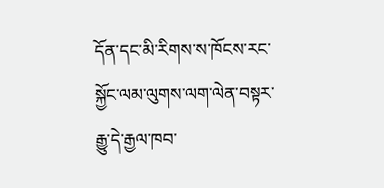དོན་དང་མི་རིགས་ས་ཁོངས་རང་སྐྱོང་ལམ་ལུགས་ལག་ལེན་བསྟར་རྒྱུ་དེ་རྒྱལ་ཁབ་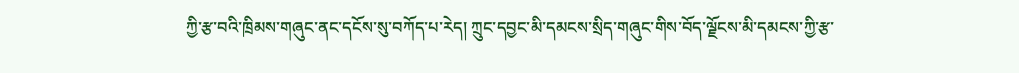ཀྱི་རྩ་བའི་ཁྲིམས་གཞུང་ནང་དངོས་སུ་བཀོད་པ་རེད། ཀྲུང་དབྱང་མི་དམངས་སྲིད་གཞུང་གིས་བོད་ལྗོངས་མི་དམངས་ཀྱི་རྩ་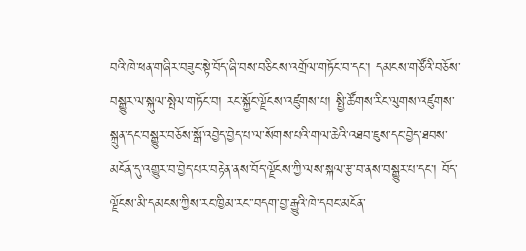བའི་ཁེ་ཕན་གཞིར་བཟུང་སྟེ་བོད་ཞི་བས་བཅིངས་འགྲོལ་གཏོང་བ་དང་། དམངས་གཙོའི་བཅོས་བསྒྱུར་ལ་སྐུལ་སྤེལ་གཏོང་བ། རང་སྐྱོང་ལྗོངས་འཛུགས་པ། སྤྱི་ཚོགས་རིང་ལུགས་འཛུགས་སྐྲུན་དང་བསྒྱུར་བཅོས་སྒོ་འབྱེད་བྱེད་པ་ལ་སོགས་པའི་གལ་ཆེའི་འཐབ་ཇུས་དང་བྱེད་ཐབས་མངོན་དུ་འགྱུར་བ་བྱེད་པར་བརྟེན་ནས་བོད་ལྗོངས་ཀྱི་ལས་སྐལ་རྩ་བ་ནས་བསྒྱུར་པ་དང་། བོད་ལྗོངས་མི་དམངས་ཀྱིས་རང་ཁྱིམ་རང་་བདག་བྱ་རྒྱུའི་ཁེ་དབང་མངོན་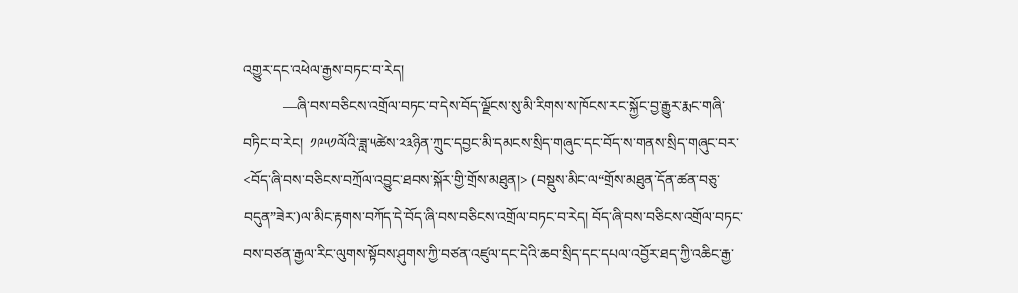འགྱུར་དང་འཕེལ་རྒྱས་བཏང་བ་རེད།
           —ཞི་བས་བཅིངས་འགྲོལ་བཏང་བ་དེས་བོད་ལྗོངས་སུ་མི་རིགས་ས་ཁོངས་རང་སྐྱོང་བྱ་རྒྱུར་རྨང་གཞི་བཏིང་བ་རེང།  ༡༩༥༡ལོའི་ཟླ་༥ཚེས་༢༣ཉིན་ཀྲུང་དབྱང་མི་དམངས་སྲིད་གཞུང་དང་བོད་ས་གནས་སྲིད་གཞུང་བར་<བོད་ཞི་བས་བཅིངས་བཀྲོལ་འབྱུང་ཐབས་སྐོར་གྱི་གྲོས་མཐུན།> (བསྡུས་མིང་ལ“གྲོས་མཐུན་དོན་ཚན་བཅུ་བདུན”ཟེར་)ལ་མིང་རྟགས་བཀོད་དེ་བོད་ཞི་བས་བཅིངས་འགྲོལ་བཏང་བ་རེད། བོད་ཞི་བས་བཅིངས་འགྲོལ་བཏང་བས་བཙན་རྒྱལ་རིང་ལུགས་སྟོབས་ཤུགས་ཀྱི་བཙན་འཛུལ་དང་དེའི་ཆབ་སྲིད་དང་དཔལ་འབྱོར་ཐད་ཀྱི་འཆིང་རྒྱ་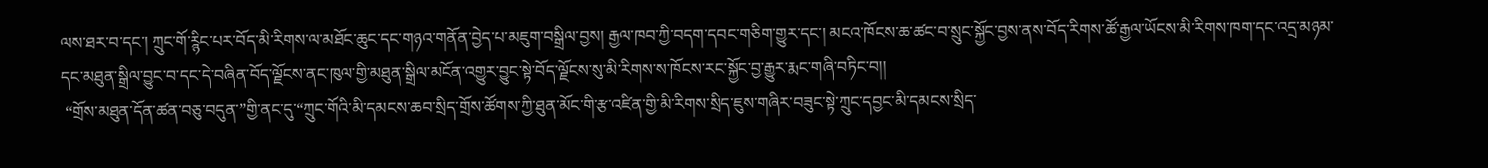ལས་ཐར་བ་དང་། ཀྲུང་གོ་ཪྙིང་པར་བོད་མི་རིགས་ལ་མཐོང་ཆུང་དང་གཉའ་གནོན་བྱེད་པ་མཇུག་བསྒྲིལ་བྱས། རྒྱལ་ཁབ་ཀྱི་བདག་དབང་གཅིག་གྱུར་དང་། མངའ་ཁོངས་ཆ་ཚང་བ་སྲུང་སྐྱོང་བྱས་ནས་བོད་རིགས་ཚོ་རྒྱལ་ཡོངས་མི་རིགས་ཁག་དང་འདྲ་མཉམ་དང་མཐུན་སྒྲིལ་བྱུང་བ་དང་དེ་བཞིན་བོད་ལྗོངས་ནང་ཁུལ་གྱི་མཐུན་སྒྲིལ་མངོན་འགྱུར་བྱུང་སྟེ་བོད་ལྗོངས་སུ་མི་རིགས་ས་ཁོངས་རང་སྐྱོང་བྱ་རྒྱུར་རྨང་གཞི་བཏིང་བ།།
 “གྲོས་མཐུན་དོན་ཚན་བཅུ་བདུན་”གྱི་ནང་དུ་“ཀྲུང་གོའི་མི་དམངས་ཆབ་སྲིད་གྲོས་ཚོགས་ཀྱི་ཐུན་མོང་གི་རྩ་འཛིན་གྱི་མི་རིགས་སྲིད་ཇུས་གཞིར་བཟུང་སྟེ་ཀྲུང་དབྱང་མི་དམངས་སྲིད་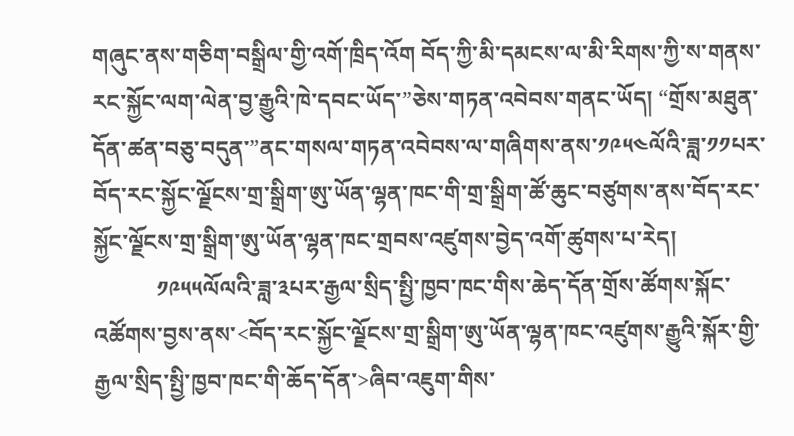གཞུང་ནས་གཅིག་བསྒྲིལ་གྱི་འགོ་ཁྲིད་འོག བོད་ཀྱི་མི་དམངས་ལ་མི་རིགས་ཀྱི་ས་གནས་རང་སྐྱོང་ལག་ལེན་བྱ་རྒྱུའི་ཁེ་དབང་ཡོད་”ཅེས་གཏན་འབེབས་གནང་ཡོད། “གྲོས་མཐུན་དོན་ཚན་བཅུ་བདུན་”ནང་གསལ་གཏན་འབེབས་ལ་གཞིགས་ནས་༡༩༥༤ལོའི་ཟླ་༡༡པར་བོད་རང་སྐྱོང་ལྗོངས་གྲ་སྒྲིག་ཨུ་ཡོན་ལྷན་ཁང་གི་གྲ་སྒྲིག་ཚོ་ཆུང་བཙུགས་ནས་བོད་རང་སྐྱོང་ལྗོངས་གྲ་སྒྲིག་ཨུ་ཡོན་ལྷན་ཁང་གྲབས་འཛུགས་བྱེད་འགོ་ཚུགས་པ་རེད།
           ༡༩༥༥ལོལའི་ཟླ་༣པར་རྒྱལ་སྲིད་སྤྱི་ཁྱབ་ཁང་གིས་ཆེད་དོན་གྲོས་ཚོགས་སྐོང་འཚོགས་བྱས་ནས་<བོད་རང་སྐྱོང་ལྗོངས་གྲ་སྒྲིག་ཨུ་ཡོན་ལྷན་ཁང་འཛུགས་རྒྱུའི་སྐོར་གྱི་རྒྱལ་སྲིད་སྤྱི་ཁྱབ་ཁང་གི་ཆོད་དོན་>ཞིབ་འཇུག་གིས་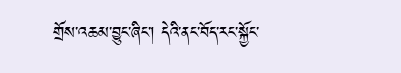གྲོས་འཆམ་བྱུང་ཞིང་། དེའི་ནང་བོད་རང་སྐྱོང་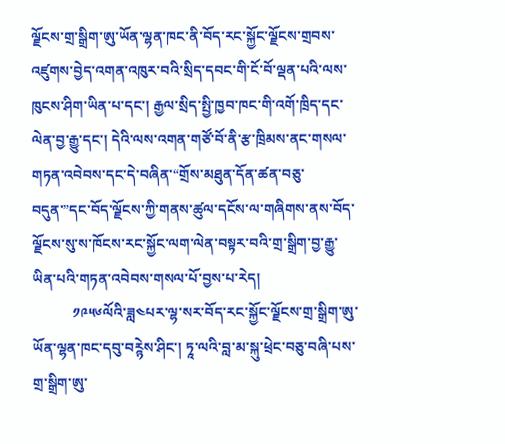ལྗོངས་གྲ་སྒྲིག་ཨུ་ཡོན་ལྷན་ཁང་ནི་བོད་རང་སྐྱོང་ལྗོངས་གྲབས་འཛུགས་བྱེད་འགན་འཁུར་བའི་སྲིད་དབང་གི་ངོ་བོ་ལྡན་པའི་ལས་ཁུངས་ཤིག་ཡིན་པ་དང་། རྒྱལ་སྲིད་སྤྱི་ཁྱབ་ཁང་གི་འགོ་ཁྲིད་དང་ལེན་བྱ་རྒྱུ་དང་། དེའི་ལས་འགན་གཙོ་བོ་ནི་རྩ་ཁྲིམས་ནང་གསལ་གཏན་འབེབས་དང་དེ་བཞིན་“གྲོས་མཐུན་དོན་ཚན་བཅུ་བདུན་”དང་བོད་ལྗོངས་ཀྱི་གནས་ཚུལ་དངོས་ལ་གཞིགས་ནས་བོད་ལྗོངས་སུ་ས་ཁོངས་རང་སྐྱོང་ལག་ལེན་བསྟར་བའི་གྲ་སྒྲིག་བྱ་རྒྱུ་ཡིན་པའི་གཏན་འབེབས་གསལ་པོ་བྱས་པ་རེད།
           ༡༩༥༦ལོའི་ཟླ༤པར་ལྷ་སར་བོད་རང་སྐྱོང་ལྗོངས་གྲ་སྒྲིག་ཨུ་ཡོན་ལྷན་ཁང་དབུ་བཪྙེས་ཤིང་། ཏཱ་ལའི་བླ་མ་སྐུ་ཕྲེང་བཅུ་བཞི་པས་གྲ་སྒྲིག་ཨུ་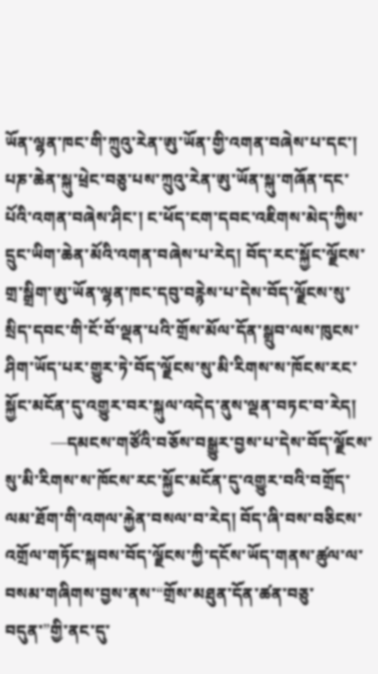ཡོན་ལྷན་ཁང་གི་ཀྲུའུ་རེན་ཨུ་ཡོན་གྱི་འགན་བཞེས་པ་དང་། པཎ་ཆེན་སྐུ་ཕྲེང་བཅུ་པས་ཀྲུའུ་རེན་ཨུ་ཡོན་སྐུ་གཞོན་དང་པོའི་འགན་བཞེས་ཤིང་། ང་ཕོད་ངག་དབང་འཇིགས་མེད་ཀྱིས་དྲུང་ཡིག་ཆེན་མོའི་འགན་བཞེས་པ་རེད། བོད་རང་སྐྱོང་ལྗོངས་གྲ་སྒྲིག་ཨུ་ཡོན་ལྷན་ཁང་དབུ་བཪྙེས་པ་དེས་བོད་ལྗོངས་སུ་སྲིད་དབང་གི་ངོ་བོ་ལྡན་པའི་གྲོས་མོལ་དོན་སྒྲུབ་ལས་ཁུངས་ཤིག་ཡོད་པར་གྱུར་ཏེ་བོད་ལྗོངས་སུ་མི་རིགས་ས་ཁོངས་རང་སྐྱོང་མངོན་དུ་འགྱུར་བར་སྐུལ་འདེད་ནུས་ལྡན་བཏང་བ་རེད།
           —དམངས་གཙོའི་བཅོས་བསྒྱུར་བྱས་པ་དེས་བོད་ལྗོངས་སུ་མི་རིགས་ས་ཁོངས་རང་སྐྱོང་མངོན་དུ་འགྱུར་བའི་བགྲོད་ལམ་ཐོག་གི་འགལ་རྐྱེན་བསལ་བ་རེད། བོད་ཞི་བས་བཅིངས་འགྲོལ་གཏོང་སྐབས་བོད་ལྗོངས་ཀྱི་དངོས་ཡོད་གནས་ཚུལ་ལ་བསམ་གཞིགས་བྱས་ནས་“གྲོས་མཐུན་དོན་ཚན་བཅུ་བདུན་”གྱི་ནང་དུ་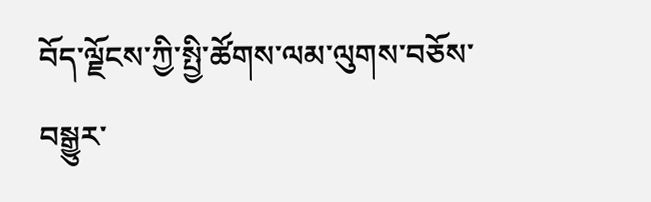བོད་ལྗོངས་ཀྱི་སྤྱི་ཚོགས་ལམ་ལུགས་བཅོས་བསྒྱུར་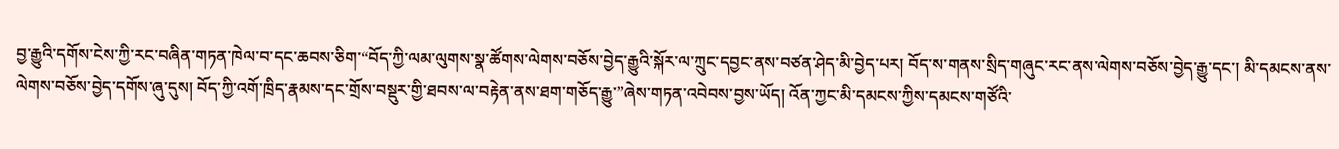བྱ་རྒྱུའི་དགོས་ངེས་ཀྱི་རང་བཞིན་གཏན་ཁེལ་བ་དང་ཆབས་ཅིག་“བོད་ཀྱི་ལམ་ལུགས་སྣ་ཚོགས་ལེགས་བཅོས་བྱེད་རྒྱུའི་སྐོར་ལ་ཀྲུང་དབྱང་ནས་བཙན་ཤེད་མི་བྱེད་པར། བོད་ས་གནས་སྲིད་གཞུང་རང་ནས་ལེགས་བཅོས་བྱེད་རྒྱུ་དང་། མི་དམངས་ནས་ལེགས་བཅོས་བྱེད་དགོས་ཞུ་དུས། བོད་ཀྱི་འགོ་ཁྲིད་རྣམས་དང་གྲོས་བསྡུར་གྱི་ཐབས་ལ་བརྟེན་ནས་ཐག་གཅོད་རྒྱུ་”ཞེས་གཏན་འབེབས་བྱས་ཡོད། འོན་ཀྱང་མི་དམངས་ཀྱིས་དམངས་གཙོའི་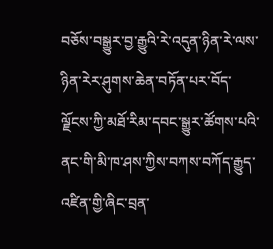བཅོས་བསྒྱུར་བྱ་རྒྱུའི་རེ་འདུན་ཉིན་རེ་ལས་ཉིན་རེར་ཤུགས་ཆེན་བཏོན་པར་བོད་ལྗོངས་ཀྱི་མཐོ་རིམ་དབང་སྒྱུར་ཚོགས་པའི་ནང་གི་མི་ཁ་ཤས་ཀྱིས་བཀས་བཀོད་རྒྱུད་འཛིན་གྱི་ཞིང་བྲན་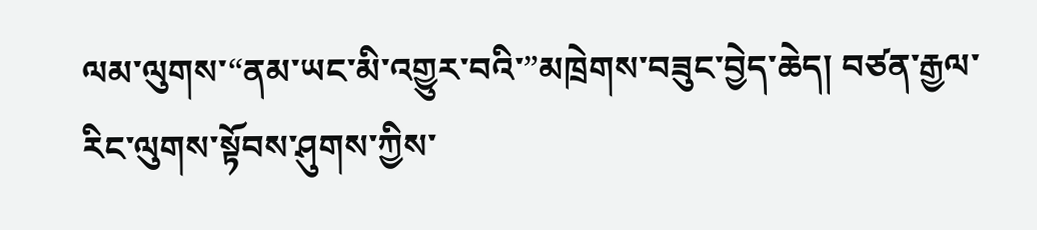ལམ་ལུགས་“ནམ་ཡང་མི་འགྱུར་བའི་”མཁྲེགས་བཟུང་བྱེད་ཆེད། བཙན་རྒྱལ་རིང་ལུགས་སྟོབས་ཤུགས་ཀྱིས་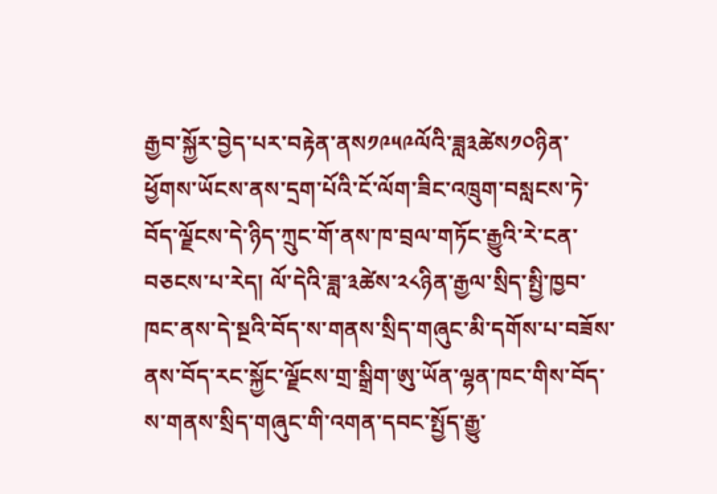རྒྱབ་སྐྱོར་བྱེད་པར་བརྟེན་ནས༡༩༥༩ལོའི་ཟླ༣ཚེས༡༠ཉིན་ཕྱོགས་ཡོངས་ནས་དྲག་པོའི་ངོ་ལོག་ཟིང་འཁྲུག་བསླངས་ཏེ་བོད་ལྗོངས་དེ་ཉིད་ཀྲུང་གོ་ནས་ཁ་བྲལ་གཏོང་རྒྱུའི་རེ་ངན་བཅངས་པ་རེད། ལོ་དེའི་ཟླ་༣ཚེས་༢༨ཉིན་རྒྱལ་སྲིད་སྤྱི་ཁྱབ་ཁང་ནས་དེ་སྔའི་བོད་ས་གནས་སྲིད་གཞུང་མི་དགོས་པ་བཟོས་ནས་བོད་རང་སྐྱོང་ལྗོངས་གྲ་སྒྲིག་ཨུ་ཡོན་ལྷན་ཁང་གིས་བོད་ས་གནས་སྲིད་གཞུང་གི་འགན་དབང་སྤྱོད་རྒྱུ་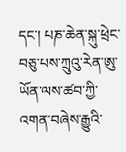དང་། པཎ་ཆེན་སྐུ་ཕྲེང་བཅུ་པས་ཀྲུའུ་རེན་ཨུ་ཡོན་ལས་ཚབ་ཀྱི་འགན་བཞེས་རྒྱུའི་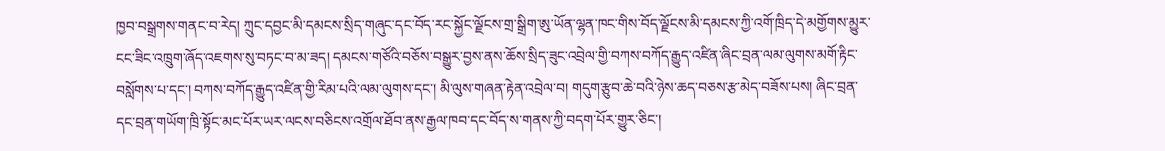ཁྱབ་བསྒྲགས་གནང་བ་རེད། ཀྲུང་དབྱང་མི་དམངས་སྲིད་གཞུང་དང་བོད་རང་སྐྱོང་ལྗོངས་གྲ་སྒྲིག་ཨུ་ཡོན་ལྷན་ཁང་གིས་བོད་ལྗོངས་མི་དམངས་ཀྱི་འགོ་ཁྲིད་དེ་མགྱོགས་མྱུར་ངང་ཟིང་འཁྲུག་ཞོད་འཇགས་སུ་བཏང་བ་མ་ཟད། དམངས་གཙོའི་བཅོས་བསྒྱུར་བྱས་ནས་ཆོས་སྲིད་ཟུང་འབྲེལ་གྱི་བཀས་བཀོད་རྒྱུད་འཛིན་ཞིང་བྲན་ལམ་ལུགས་མགོ་རྟིང་བསློགས་པ་དང་། བཀས་བཀོད་རྒྱུད་འཛིན་གྱི་རིམ་པའི་ལམ་ལུགས་དང་། མི་ལུས་གཞན་རྟེན་འབྲེལ་བ། གདུག་རྩུབ་ཆེ་བའི་ཉེས་ཆད་བཅས་རྩ་མེད་བཟོས་པས། ཞིང་བྲན་དང་བྲན་གཡོག་ཁྲི་སྟོང་མང་པོར་ཡར་ལངས་བཅིངས་འགྲོལ་ཐོབ་ནས་རྒྱལ་ཁབ་དང་བོད་ས་གནས་ཀྱི་བདག་པོར་གྱུར་ཅིང་།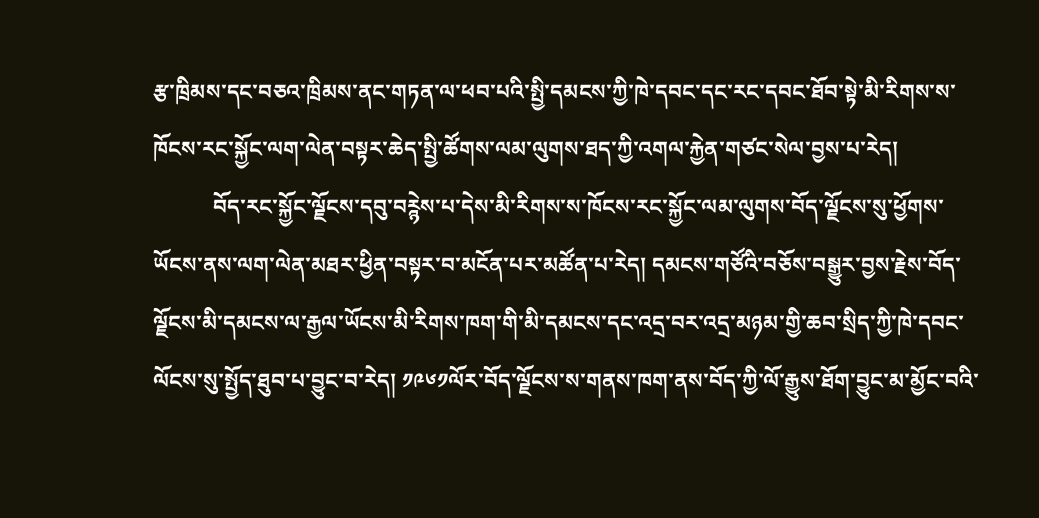རྩ་ཁྲིམས་དང་བཅའ་ཁྲིམས་ནང་གཏན་ལ་ཕབ་པའི་སྤྱི་དམངས་ཀྱི་ཁེ་དབང་དང་རང་དབང་ཐོབ་སྟེ་མི་རིགས་ས་ཁོངས་རང་སྐྱོང་ལག་ལེན་བསྟར་ཆེད་སྤྱི་ཚོགས་ལམ་ལུགས་ཐད་ཀྱི་འགལ་རྐྱེན་གཙང་སེལ་བྱས་པ་རེད།
           བོད་རང་སྐྱོང་ལྗོངས་དབུ་བཪྙེས་པ་དེས་མི་རིགས་ས་ཁོངས་རང་སྐྱོང་ལམ་ལུགས་བོད་ལྗོངས་སུ་ཕྱོགས་ཡོངས་ནས་ལག་ལེན་མཐར་ཕྱིན་བསྟར་བ་མངོན་པར་མཚོན་པ་རེད། དམངས་གཙོའི་བཅོས་བསྒྱུར་བྱས་རྗེས་བོད་ལྗོངས་མི་དམངས་ལ་རྒྱལ་ཡོངས་མི་རིགས་ཁག་གི་མི་དམངས་དང་འདྲ་བར་འདྲ་མཉམ་གྱི་ཆབ་སྲིད་ཀྱི་ཁེ་དབང་ལོངས་སུ་སྤྱོད་ཐུབ་པ་བྱུང་བ་རེད། ༡༩༦༡ལོར་བོད་ལྗོངས་ས་གནས་ཁག་ནས་བོད་ཀྱི་ལོ་རྒྱུས་ཐོག་བྱུང་མ་མྱོང་བའི་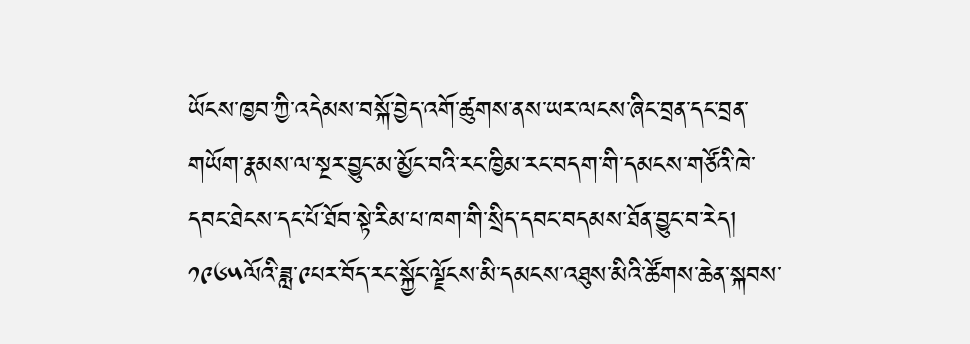ཡོངས་ཁྱབ་ཀྱི་འདེམས་བསྐོ་བྱེད་འགོ་ཚུགས་ནས་ཡར་ལངས་ཞིང་བྲན་དང་བྲན་གཡོག་རྣམས་ལ་སྔར་བྱུང་མ་མྱོང་བའི་རང་ཁྱིམ་རང་བདག་གི་དམངས་གཙོའི་ཁེ་དབང་ཐེངས་དང་པོ་ཐོབ་སྟེ་རིམ་པ་ཁག་གི་སྲིད་དབང་བདམས་ཐོན་བྱུང་བ་རེད། ༡༩༦༥ལོའི་ཟླ་༩པར་བོད་རང་སྐྱོང་ལྗོངས་མི་དམངས་འཐུས་མིའི་ཚོགས་ཆེན་སྐབས་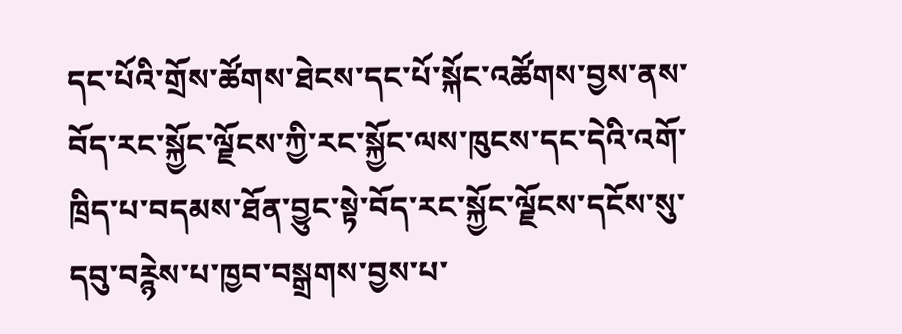དང་པོའི་གྲོས་ཚོགས་ཐེངས་དང་པོ་སྐོང་འཚོགས་བྱས་ནས་བོད་རང་སྐྱོང་ལྗོངས་ཀྱི་རང་སྐྱོང་ལས་ཁུངས་དང་དེའི་འགོ་ཁྲིད་པ་བདམས་ཐོན་བྱུང་སྟེ་བོད་རང་སྐྱོང་ལྗོངས་དངོས་སུ་དབུ་བཪྙེས་པ་ཁྱབ་བསྒྲགས་བྱས་པ་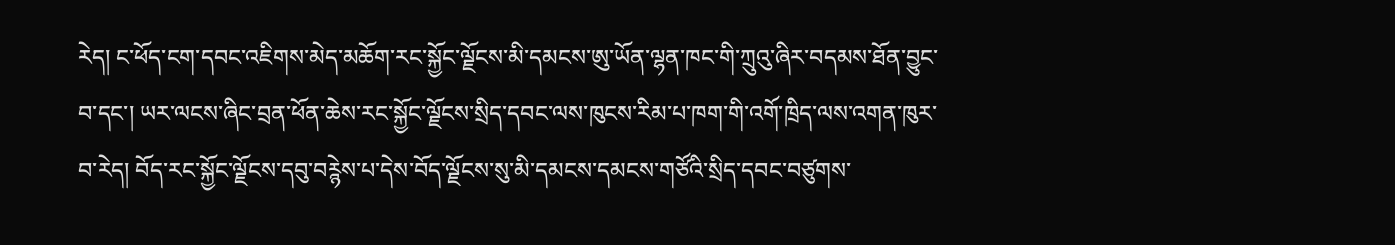རེད། ང་ཕོད་ངག་དབང་འཇིགས་མེད་མཆོག་རང་སྐྱོང་ལྗོངས་མི་དམངས་ཨུ་ཡོན་ལྷན་ཁང་གི་ཀྲུའུ་ཞིར་བདམས་ཐོན་བྱུང་བ་དང་། ཡར་ལངས་ཞིང་བྲན་ཕོན་ཆེས་རང་སྐྱོང་ལྗོངས་སྲིད་དབང་ལས་ཁུངས་རིམ་པ་ཁག་གི་འགོ་ཁྲིད་ལས་འགན་ཁུར་བ་རེད། བོད་རང་སྐྱོང་ལྗོངས་དབུ་བཪྙེས་པ་དེས་བོད་ལྗོངས་སུ་མི་དམངས་དམངས་གཙོའི་སྲིད་དབང་བཙུགས་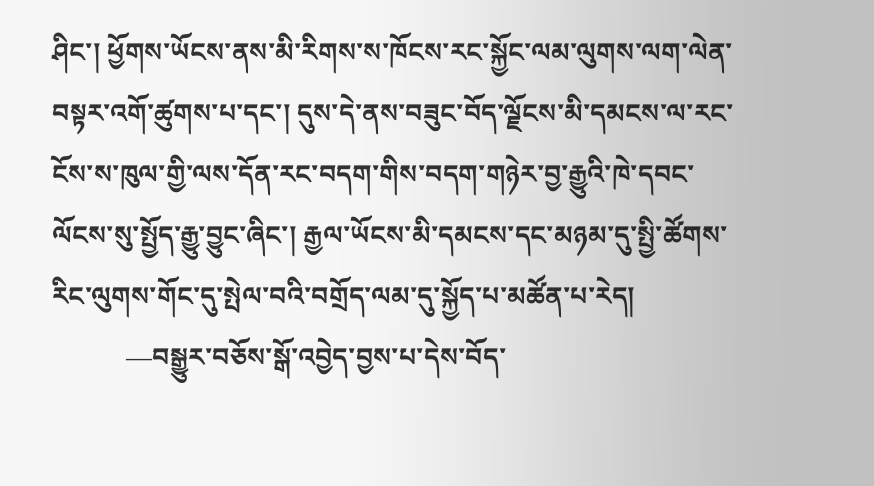ཤིང་། ཕྱོགས་ཡོངས་ནས་མི་རིགས་ས་ཁོངས་རང་སྐྱོང་ལམ་ལུགས་ལག་ལེན་བསྟར་འགོ་ཚུགས་པ་དང་། དུས་དེ་ནས་བཟུང་བོད་ལྗོངས་མི་དམངས་ལ་རང་ངོས་ས་ཁུལ་གྱི་ལས་དོན་རང་བདག་གིས་བདག་གཉེར་བྱ་རྒྱུའི་ཁེ་དབང་ལོངས་སུ་སྤྱོད་རྒྱུ་བྱུང་ཞིང་། རྒྱལ་ཡོངས་མི་དམངས་དང་མཉམ་དུ་སྤྱི་ཚོགས་རིང་ལུགས་གོང་དུ་སྤེལ་བའི་བགྲོད་ལམ་དུ་སྐྱོད་པ་མཚོན་པ་རེད།
           —བསྒྱུར་བཅོས་སྒོ་འབྱེད་བྱས་པ་དེས་བོད་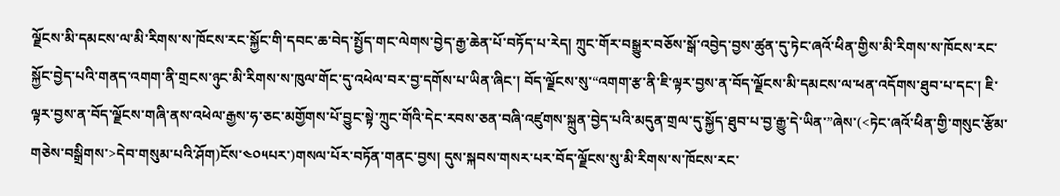ལྗོངས་མི་དམངས་ལ་མི་རིགས་ས་ཁོངས་རང་སྐྱོང་གི་དབང་ཆ་བེད་སྤྱོད་གང་ལེགས་བྱེད་རྒྱ་ཆེན་པོ་བཏོད་པ་རེད། ཀྲུང་གོར་བསྒྱུར་བཅོས་སྒོ་འབྱེད་བྱས་ཚུན་དུ་ཏེང་ཞའོ་ཕིན་གྱིས་མི་རིགས་ས་ཁོངས་རང་སྐྱོང་བྱེད་པའི་གནད་འགག་ནི་གྲངས་ཉུང་མི་རིགས་ས་ཁུལ་གོང་དུ་འཕེལ་བར་བྱ་དགོས་པ་ཡིན་ཞིང་། བོད་ལྗོངས་སུ་“འགག་རྩ་ནི་ཇི་ལྟར་བྱས་ན་བོད་ལྗོངས་མི་དམངས་ལ་ཕན་འདོགས་ཐུབ་པ་དང་། ཇི་ལྟར་བྱས་ན་བོད་ལྗོངས་གཞི་ནས་འཕེལ་རྒྱས་ཧ་ཅང་མགྱོགས་པོ་བྱུང་སྟེ་ཀྲུང་གོའི་དེང་རབས་ཅན་བཞི་འཛུགས་སྐྲུན་བྱེད་པའི་མདུན་གྲལ་དུ་སྐྱོད་ཐུབ་པ་བྱ་རྒྱུ་དེ་ཡིན་”ཞེས་(<ཏེང་ཞའོ་ཕིན་གྱི་གསུང་རྩོམ་གཅེས་བསྒྲིགས་>དེབ་གསུམ་པའི་ཤོག)ངོས་༤༠༥པར་)གསལ་པོར་བཏོན་གནང་བྱས། དུས་སྐབས་གསར་པར་བོད་ལྗོངས་སུ་མི་རིགས་ས་ཁོངས་རང་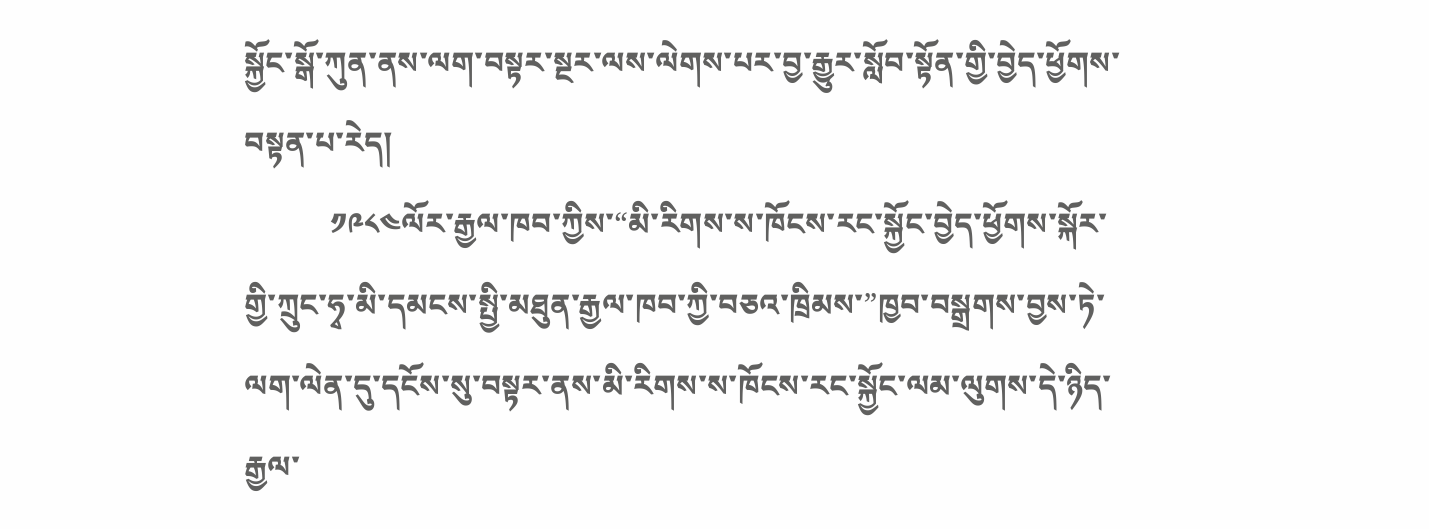སྐྱོང་སྒོ་ཀུན་ནས་ལག་བསྟར་སྔར་ལས་ལེགས་པར་བྱ་རྒྱུར་སློབ་སྟོན་གྱི་བྱེད་ཕྱོགས་བསྟན་པ་རེད།
           ༡༩༨༤ལོར་རྒྱལ་ཁབ་ཀྱིས་“མི་རིགས་ས་ཁོངས་རང་སྐྱོང་བྱེད་ཕྱོགས་སྐོར་གྱི་ཀྲུང་ཧྭ་མི་དམངས་སྤྱི་མཐུན་རྒྱལ་ཁབ་ཀྱི་བཅའ་ཁྲིམས་”ཁྱབ་བསྒྲགས་བྱས་ཏེ་ལག་ལེན་དུ་དངོས་སུ་བསྟར་ནས་མི་རིགས་ས་ཁོངས་རང་སྐྱོང་ལམ་ལུགས་དེ་ཉིད་རྒྱལ་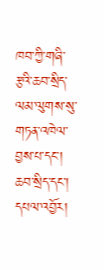ཁབ་ཀྱི་གཞི་རྩའི་ཆབ་སྲིད་ལམ་ལུགས་སུ་གཏན་འཁེལ་བྱས་པ་དང་། ཆབ་སྲིད་དང་། དཔལ་འབྱོར།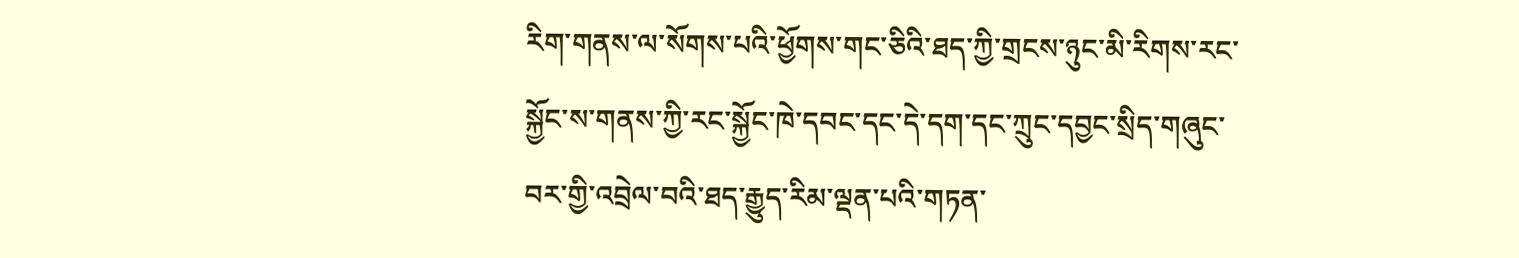རིག་གནས་ལ་སོགས་པའི་ཕྱོགས་གང་ཅིའི་ཐད་ཀྱི་གྲངས་ཉུང་མི་རིགས་རང་སྐྱོང་ས་གནས་ཀྱི་རང་སྐྱོང་ཁེ་དབང་དང་དེ་དག་དང་ཀྲུང་དབྱང་སྲིད་གཞུང་བར་གྱི་འབྲེལ་བའི་ཐད་རྒྱུད་རིམ་ལྡན་པའི་གཏན་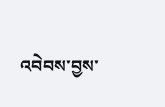འབེབས་བྱས་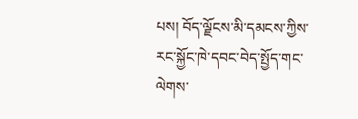པས། བོད་ལྗོངས་མི་དམངས་ཀྱིས་རང་སྐྱོང་ཁེ་དབང་བེད་སྤྱོད་གང་ལེགས་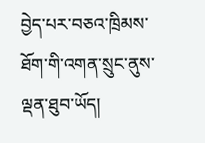བྱེད་པར་བཅའ་ཁྲིམས་ཐོག་གི་འགན་སྲུང་ནུས་ལྡན་ཐུབ་ཡོད།